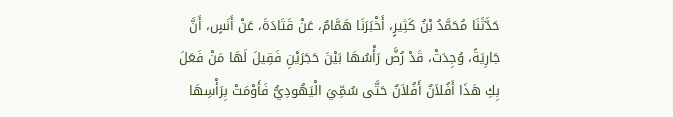حَدَّثَنَا مُحَمَّدُ بْنُ كَثِيرٍ، أَخْبَرَنَا هَمَّامٌ، عَنْ قَتَادَةَ، عَنْ أَنَسٍ، أَنَّ جَارِيَةً، وُجِدَتْ، قَدْ رُضَّ رَأْسُهَا بَيْنَ حَجَرَيْنِ فَقِيلَ لَهَا مَنْ فَعَلَ بِكِ هَذَا أَفُلاَنٌ أَفُلاَنٌ حَتَّى سُمِّيَ الْيَهُودِيُّ فَأَوْمَتْ بِرَأْسِهَا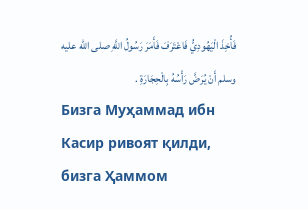فَأُخِذَ الْيَهُودِيُّ فَاعْتَرَفَ فَأَمَرَ رَسُولُ اللَّهِ صلى الله عليه وسلم أَنْ يُرَضَّ رَأْسُهُ بِالْحِجَارَةِ .
Бизга Муҳаммад ибн Касир ривоят қилди, бизга Ҳаммом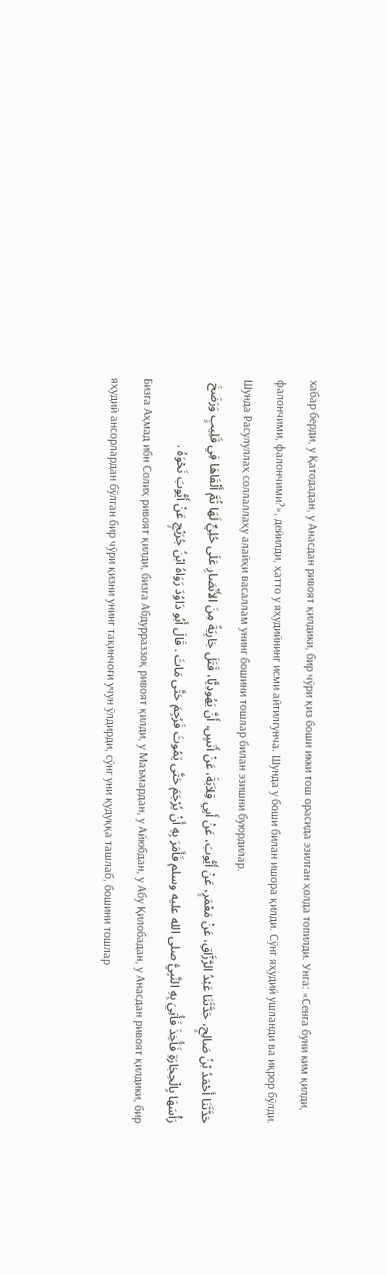хабар берди, у Қатодадан, у Анасдан ривоят қилдики, бир чўри қиз боши икки тош орасида эзилган ҳолда топилди. Унга: «Сенга буни ким қилди, фалончими, фалончими?», дейилди, ҳатто у яҳудийнинг исми айтилгунча. Шунда у боши билан ишора қилди. Сўнг яҳудий ушланди ва иқрор бўлди. Шунда Расулуллаҳ соллаллаҳу алайҳи васаллам унинг бошини тошлар билан эзишни буюрдилар.
حَدَّثَنَا أَحْمَدُ بْنُ صَالِحٍ، حَدَّثَنَا عَبْدُ الرَّزَّاقِ، عَنْ مَعْمَرٍ، عَنْ أَيُّوبَ، عَنْ أَبِي قِلاَبَةَ، عَنْ أَنَسٍ، أَنَّ يَهُودِيًّا، قَتَلَ جَارِيَةً مِنَ الأَنْصَارِ عَلَى حُلِيٍّ لَهَا ثُمَّ أَلْقَاهَا فِي قَلِيبٍ وَرَضَخَ رَأْسَهَا بِالْحِجَارَةِ فَأُخِذَ فَأُتِيَ بِهِ النَّبِيُّ صلى الله عليه وسلم فَأَمَرَ بِهِ أَنْ يُرْجَمَ حَتَّى يَمُوتَ فَرُجِمَ حَتَّى مَاتَ . قَالَ أَبُو دَاوُدَ رَوَاهُ ابْنُ جُرَيْجٍ عَنْ أَيُّوبَ نَحْوَهُ .
Бизга Аҳмад ибн Солиҳ ривоят қилди, бизга Абдурраззоқ ривоят қилди, у Маъмардан, у Айюбдан, у Абу Қилобадан, у Анасдан ривоят қилдики, бир яҳудий ансорлардан бўлган бир чўри қизни унинг тақинчоғи учун ўлдирди, сўнг уни қудуққа ташлаб, бошини тошлар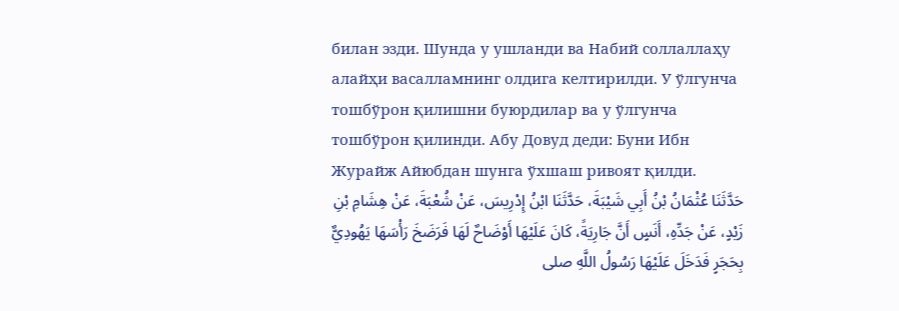билан эзди. Шунда у ушланди ва Набий соллаллаҳу алайҳи васалламнинг олдига келтирилди. У ўлгунча тошбўрон қилишни буюрдилар ва у ўлгунча тошбўрон қилинди. Абу Довуд деди: Буни Ибн Журайж Айюбдан шунга ўхшаш ривоят қилди.
حَدَّثَنَا عُثْمَانُ بْنُ أَبِي شَيْبَةَ، حَدَّثَنَا ابْنُ إِدْرِيسَ، عَنْ شُعْبَةَ، عَنْ هِشَامِ بْنِ زَيْدٍ، عَنْ جَدِّهِ، أَنَسٍ أَنَّ جَارِيَةً، كَانَ عَلَيْهَا أَوْضَاحٌ لَهَا فَرَضَخَ رَأْسَهَا يَهُودِيٌّ بِحَجَرٍ فَدَخَلَ عَلَيْهَا رَسُولُ اللَّهِ صلى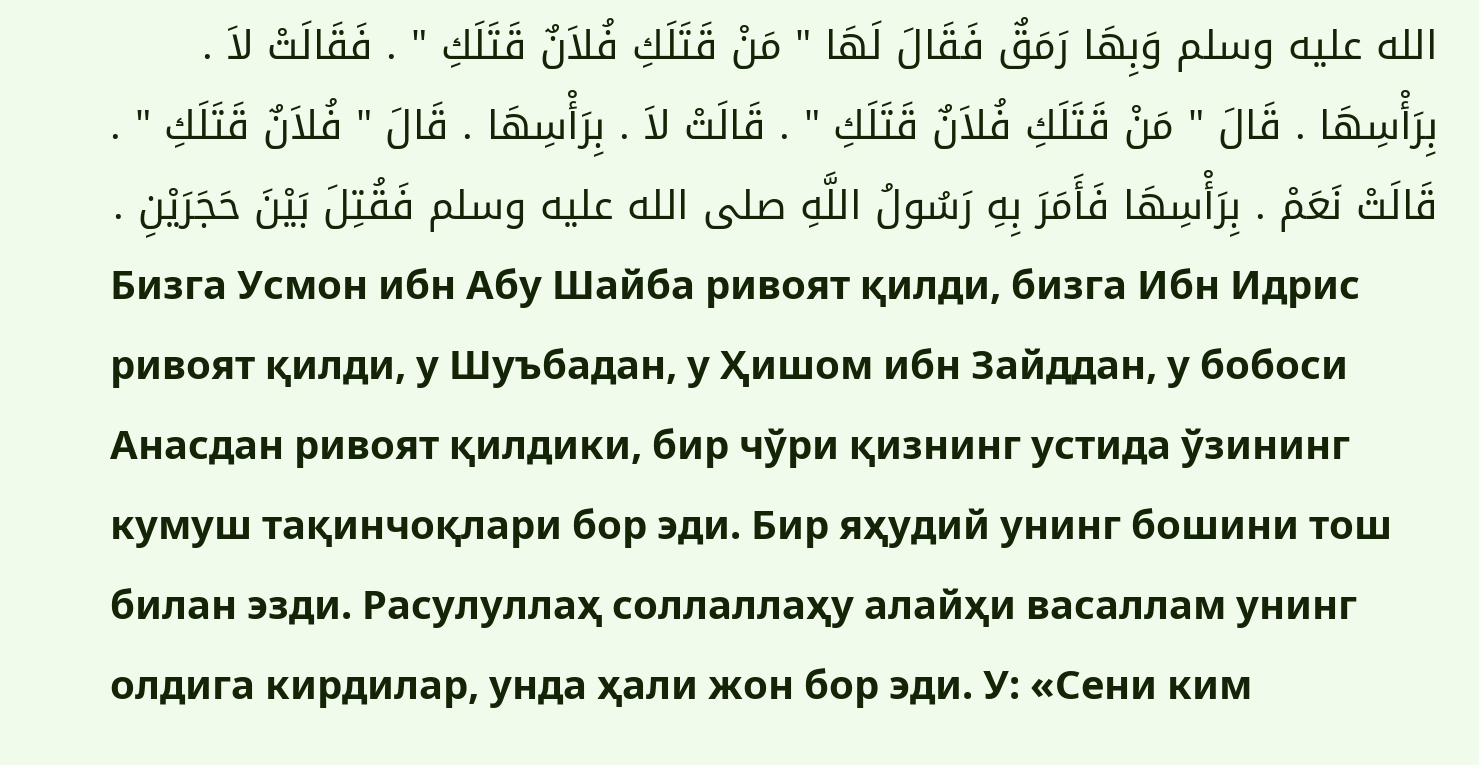الله عليه وسلم وَبِهَا رَمَقٌ فَقَالَ لَهَا " مَنْ قَتَلَكِ فُلاَنٌ قَتَلَكِ " . فَقَالَتْ لاَ . بِرَأْسِهَا . قَالَ " مَنْ قَتَلَكِ فُلاَنٌ قَتَلَكِ " . قَالَتْ لاَ . بِرَأْسِهَا . قَالَ " فُلاَنٌ قَتَلَكِ " . قَالَتْ نَعَمْ . بِرَأْسِهَا فَأَمَرَ بِهِ رَسُولُ اللَّهِ صلى الله عليه وسلم فَقُتِلَ بَيْنَ حَجَرَيْنِ .
Бизга Усмон ибн Абу Шайба ривоят қилди, бизга Ибн Идрис ривоят қилди, у Шуъбадан, у Ҳишом ибн Зайддан, у бобоси Анасдан ривоят қилдики, бир чўри қизнинг устида ўзининг кумуш тақинчоқлари бор эди. Бир яҳудий унинг бошини тош билан эзди. Расулуллаҳ соллаллаҳу алайҳи васаллам унинг олдига кирдилар, унда ҳали жон бор эди. У: «Сени ким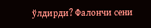ўлдирди? Фалончи сени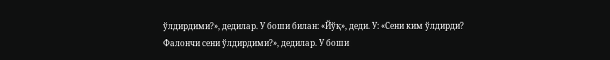ўлдирдими?», дедилар. У боши билан: «Йўқ», деди. У: «Сени ким ўлдирди? Фалончи сени ўлдирдими?», дедилар. У боши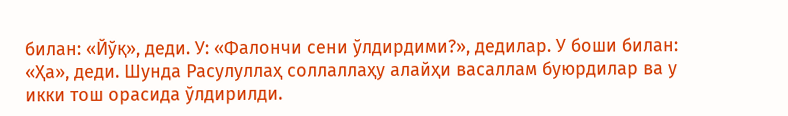билан: «Йўқ», деди. У: «Фалончи сени ўлдирдими?», дедилар. У боши билан: «Ҳа», деди. Шунда Расулуллаҳ соллаллаҳу алайҳи васаллам буюрдилар ва у икки тош орасида ўлдирилди.